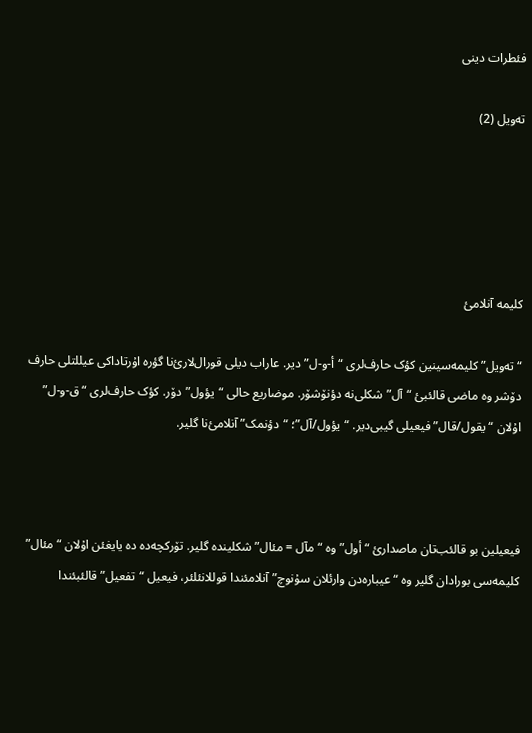فئطرات دینی

تەویل (2)





کلیمە آنلامئ

“تەویل” کلیمەسینین کؤک حارف‌لری “أ-و-ل”دیر. عاراب دیلی قورال‌لارئ‌نا گؤرە اۇرتاداکی عیللتلی حارف دۆشر وە ماضی قالئبئ “آل” شکلی‌نە دؤنۆشۆر. موضاریع حالی “یؤول”دۆر. کؤک حارف‌لری “ق-و-ل” اۇلان “یقول/قال” فیعیلی گیبی‌دیر. “یؤول/آل”؛ “دؤنمک” آنلامئ‌نا گلیر.



فیعیلین بو قالئب‌تان ماصدارئ “أول” وە “مآل = مئال” شکلیندە گلیر. تۆرکچەدە دە یایغئن اۇلان “مئال” کلیمەسی بورادان گلیر وە “عیبارەدن وارئلان سۇنوچ” آنلامئندا قوللانئلئر، فیعیل “تفعیل” قالئبئندا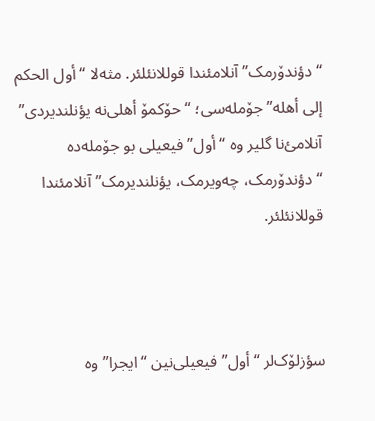“دؤندۆرمک” آنلامئندا قوللانئلئر. مثەلا “أول الحکم إلی أهلە” جۆملەسی؛ “حۆکمۆ أهلی‌نە یؤنلندیردی” آنلامئ‌نا گلیر وە “أول” فیعیلی بو جۆملەدە “دؤندۆرمک، چەویرمک، یؤنلندیرمک” آنلامئندا قوللانئلئر.



سؤزلۆک‌لر “أول” فیعیلی‌نین “ایجرا” وە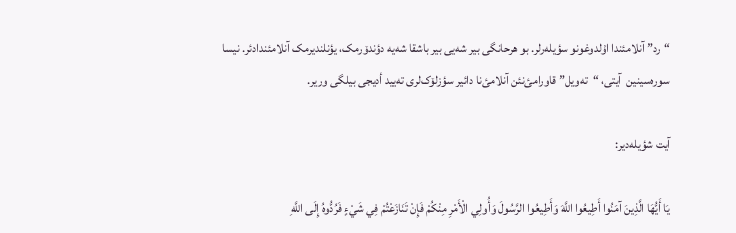“رد” آنلامئندا اۇلدوغونو سؤیلەرلر. بو هرحانگی بیر شەیی بیر باشقا شەیە دؤندۆرمک، یؤنلندیرمک آنلامئندادئر. نیسا سورەسینین  آیتی، “تەویل” قاورامئ‌نئن آنلامئ‌نا دائیر سؤزلۆک‌لری تەیید أدیجی بیلگی وریر.

آیت شؤیلەدیر:

يَا أَيُّهَا الَّذِينَ آمَنُوا أَطِيعُوا اللَّهَ وَأَطِيعُوا الرَّسُولَ وَأُولِي الْأَمْرِ مِنْكُمْ فَإِنْ تَنَازَعْتُمْ فِي شَيْءٍ فَرُدُّوهُ إِلَى اللَّهِ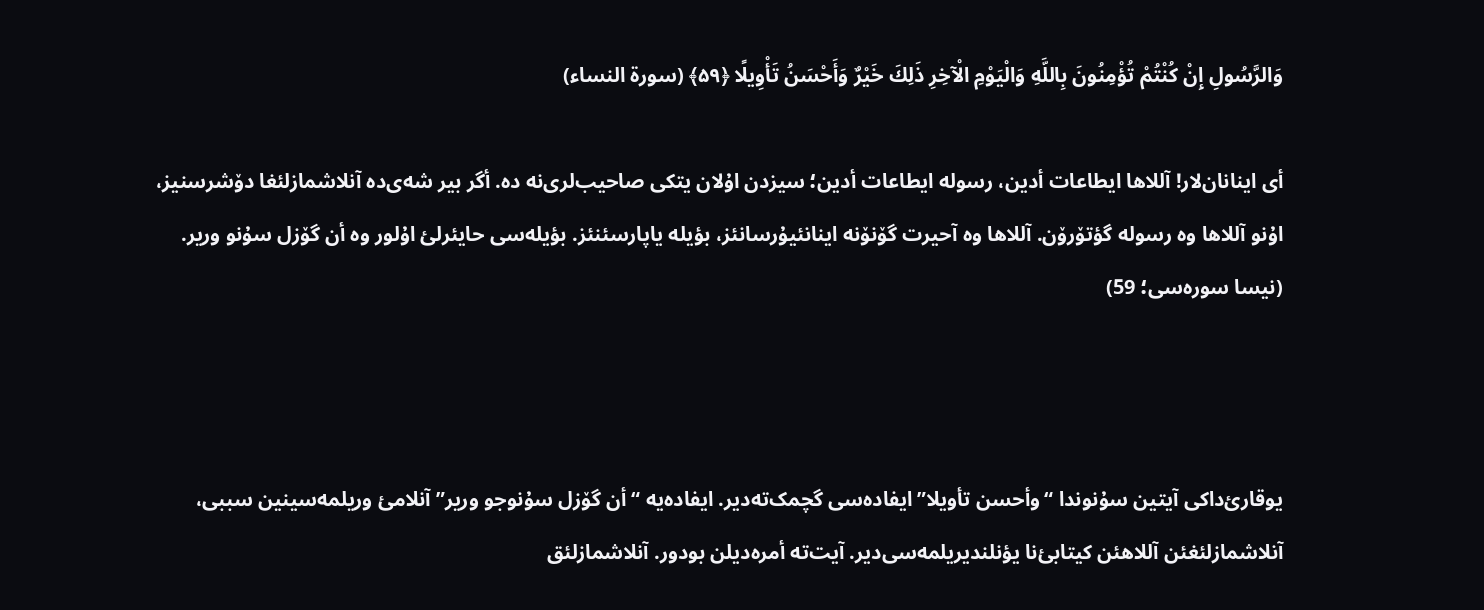وَالرَّسُولِ إِنْ كُنْتُمْ تُؤْمِنُونَ بِاللَّهِ وَالْيَوْمِ الْآخِرِ ذَلِكَ خَيْرٌ وَأَحْسَنُ تَأْوِيلًا ﴿۵۹﴾ (سورة النساء)

أی اینانان‌لار! آللاها ایطاعات أدین، رسولە ایطاعات أدین؛ سیزدن اۇلان یتکی صاحیب‌لری‌نە دە. أگر بیر شەی‌دە آنلاشمازلئغا دۆشرسنیز، اۇنو آللاها وە رسولە گؤتۆرۆن. آللاها وە آحیرت گۆنۆنە اینانئیۇرسانئز، بؤیلە یاپارسئنئز. بؤیلەسی حایئرلئ اۇلور وە أن گۆزل سۇنو وریر. (نیسا سورەسی؛ 59)



یوقارئ‌داکی آیتین سۇنوندا “وأحسن تأویلا” ایفادەسی گچمک‌تەدیر. ایفادەیە “أن گۆزل سۇنوجو وریر” آنلامئ وریلمەسینین سببی، آنلاشمازلئغئن آللاهئن کیتابئ‌نا یؤنلندیریلمەسی‌دیر. آیت‌تە أمرەدیلن بودور. آنلاشمازلئق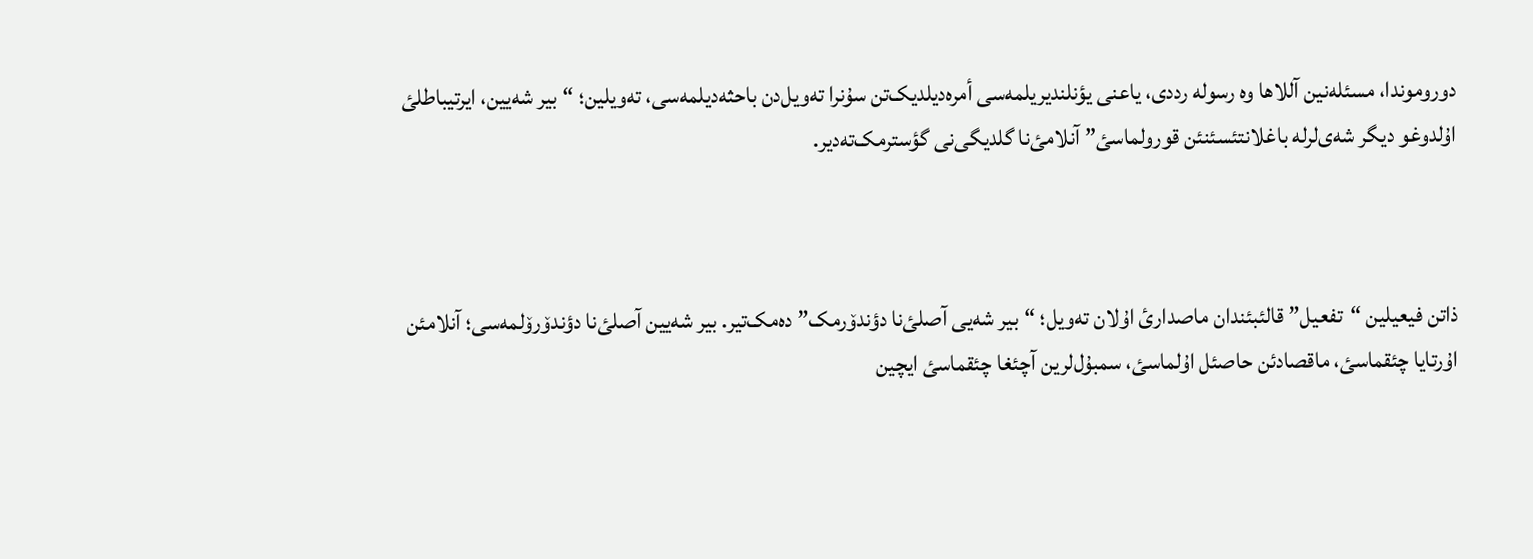دوروموندا، مسئلەنین آللاها وە رسولە رددی، یاعنی یؤنلندیریلمەسی أمرەدیلدیک‌تن سۇنرا تەویل‌دن باحثەدیلمەسی، تەویلین؛ “بیر شەیین، ایرتیباطلئ اۇلدوغو دیگر شەی‌لرلە باغلانتئسئنئن قورولماسئ” آنلامئ‌نا گلدیگی‌نی گؤسترمک‌تەدیر.



ذاتن فیعیلین “تفعیل” قالئبئندان ماصدارئ اۇلان تەویل؛ “بیر شەیی آصلئ‌نا دؤندۆرمک” دەمک‌تیر. بیر شەیین آصلئ‌نا دؤندۆرۆلمەسی؛ آنلامئن اۇرتایا چئقماسئ، ماقصادئن حاصئل اۇلماسئ، سمبۇل‌لرین آچئغا چئقماسئ ایچین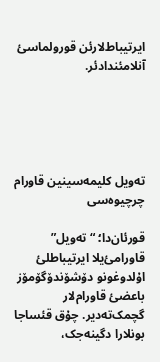ایرتیباط‌لارئن قورولماسئ آنلامئندادئر.





تەویل کلیمەسینین قاورام چرچیوەسی

قورئان‌دا؛ “تەویل” قاورامئ‌یلا ایرتیباطلئ اۇلدوغونو دۆشۆندۆگۆمۆز باعضئ قاورام‌لار گچمک‌تەدیر. چۇق قئساجا بونلارا دگینەجک،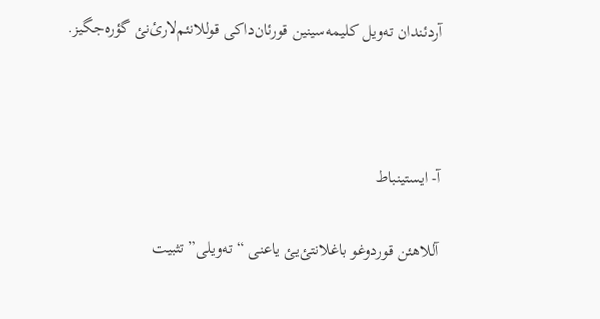آردئندان تەویل کلیمەسینین قورئان‌داکی قوللانئم‌لارئ‌نئ گؤرەجگیز.



آ- ایستینباط

آللاهئن قوردوغو باغلانتئ‌یئ یاعنی “تەویلی” تثبیت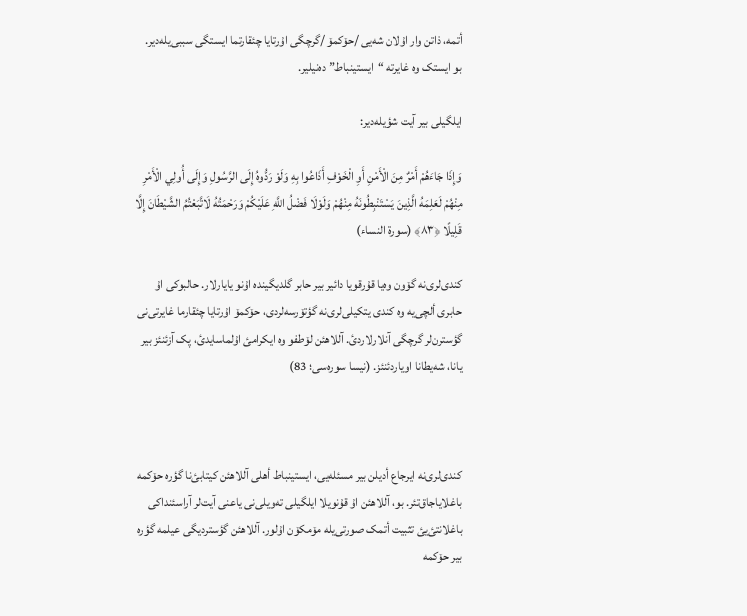أتمە، ذاتن وار اۇلان شەیی /حۆکمۆ /گرچگی اۇرتایا چئقارتما ایستگی سببی‌یلەدیر. بو ایستک وە غایرتە “ایستینباط” دەنیلیر.

ایلگیلی بیر آیت شؤیلەدیر:

وَإِذَا جَاءَهُمْ أَمْرٌ مِنَ الْأَمْنِ أَوِ الْخَوْفِ أَذَاعُوا بِهِ وَلَوْ رَدُّوهُ إِلَى الرَّسُولِ وَإِلَى أُولِي الْأَمْرِ مِنْهُمْ لَعَلِمَهُ الَّذِينَ يَسْتَنْبِطُونَهُ مِنْهُمْ وَلَوْلَا فَضْلُ اللَّهِ عَلَيْكُمْ وَرَحْمَتُهُ لَاتَّبَعْتُمُ الشَّيْطَانَ إِلَّا قَلِيلًا ﴿۸۳﴾ (سورة النساء)

کندی‌لری‌نە گۆون وەیا قۇرقویا دائیر بیر حابر گلدیگیندە اۇنو یایارلار. حالبوکی اۇ حابری ألچی‌یە وە کندی یتکیلی‌لری‌نە گؤتۆرسەلردی، حۆکمۆ اۇرتایا چئقارما غایرتی‌نی گؤسترن‌لر گرچگی آنلارلاردئ. آللاهئن لۆطفو وە ایکرامئ اۇلماسایدئ، پک آزئنئز بیر یانا، شەیطانا اویاردئنئز. (نیسا سورەسی؛ 83)



کندی‌لری‌نە ایرجاع أدیلن بیر مسئلەیی، ایستینباط أهلی آللاهئن کیتابئ‌نا گؤرە حۆکمە باغلایاجاق‌تئر. بو، آللاهئن اۇ قۇنویلا ایلگیلی تەویلی‌نی یاعنی آیت‌لر آراسئنداکی باغلانتئ‌یئ تثبیت أتمک صورتی‌یلە مۆمکۆن اۇلور. آللاهئن گؤستردیگی عیلمە گؤرە بیر حۆکمە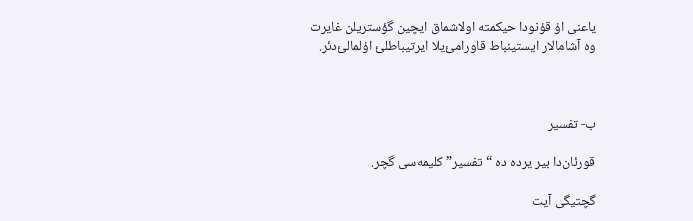یاعنی اۇ قۇنودا حیکمتە اولاشماق ایچین گؤستریلن غایرت وە آشامالار ایستینباط قاورامئ‌یلا ایرتیباطلئ اۇلمالئ‌دئر.



ب- تفسیر

قورئان‌دا بیر یردە دە “تفسیر” کلیمەسی گچر.

گچتیگی آیت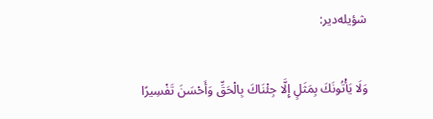شؤیلەدیر:

وَلَا يَأْتُونَكَ بِمَثَلٍ إِلَّا جِئْنَاكَ بِالْحَقِّ وَأَحْسَنَ تَفْسِيرًا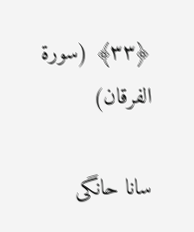﴿۳۳﴾ (سورة الفرقان)

سانا حانگی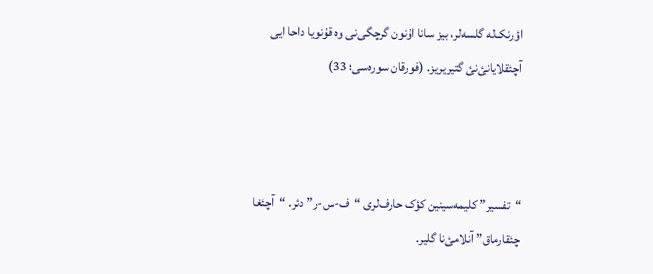اؤرنک‌لە گلسەلر، بیز سانا اۇنون گرچگی‌نی وە قۇنویا داحا ایی آچئقلایانئ‌نئ گتیریریز. (فورقان سورەسی؛ 33)



“تفسیر” کلیمەسینین کؤک حارف‌لری “ف-س-ر”دئر. “آچئغا چئقارماق” آنلامئ‌نا گلیر.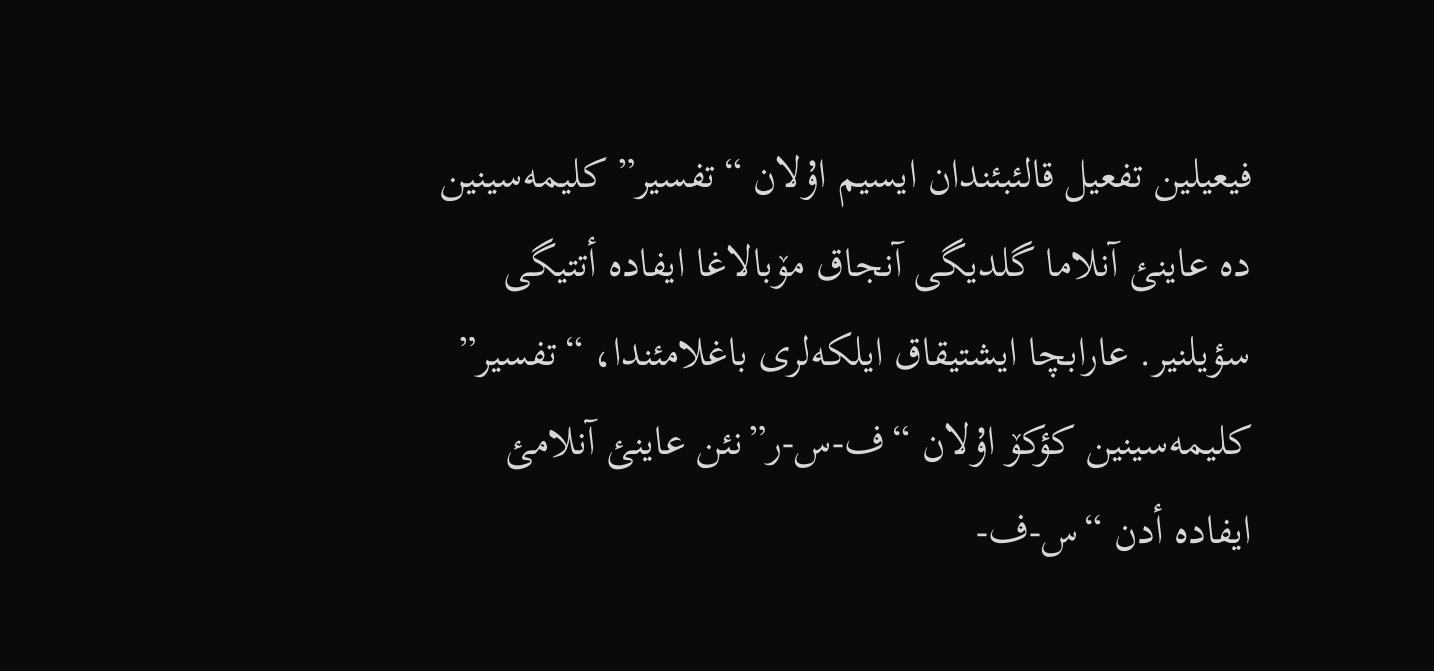فیعیلین تفعیل قالئبئندان ایسیم اۇلان “تفسیر” کلیمەسینین دە عاینئ آنلاما گلدیگی آنجاق مۆبالاغا ایفادە أتتیگی سؤیلنیر. عارابچا ایشتیقاق ایلکەلری باغلامئندا، “تفسیر” کلیمەسینین کؤکۆ اۇلان “ف-س-ر”نئن عاینئ آنلامئ ایفادە أدن “س-ف-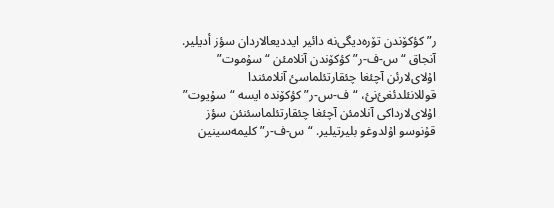ر” کؤکۆندن تۆرەدیگی‌نە دائیر ایددیعالاردان سؤز أدیلیر. آنجاق “س-ف-ر” کؤکۆندن آنلامئن “سۇموت” اۇلای‌لارئن آچئغا چئقارتئلماسئ آنلامئندا قوللانئلدئغئ‌نئ، “ف-س-ر” کؤکۆندە ایسە “سۇیوت” اۇلای‌لارداکی آنلامئن آچئغا چئقارتئلماسئنئن سؤز قۇنوسو اۇلدوغو بلیرتیلیر. “س-ف-ر” کلیمەسینین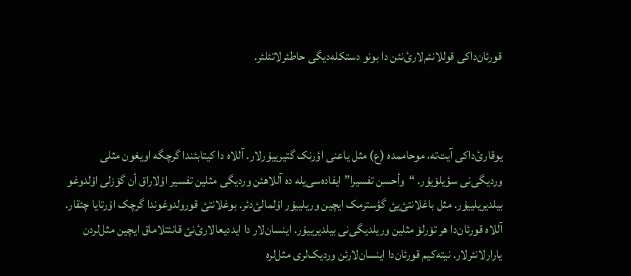قورئان‌داکی قوللانئم‌لارئ‌نئن دا بونو دستکلەدیگی حاطئرلاتئلئر.



یوقارئ‌داکی آیت‌تە، موحاممدە (ع) مثل یاعنی اؤرنک گتیرییۇرلار. آللاە دا کیتابئندا گرچگە اویغون مثلی وردیگی‌نی سؤیلۆیۇر. “وأحسن تفسیرا” ایفادەسی‌یلە دە آللاهئن وردیگی مثلین تفسیر اۇلاراق أن گۆزلی اۇلدوغو بیلدیریلییۇر. مثل باغلانتئ‌یئ گؤسترمک ایچین وریلییۇر اۇلمالئ‌دئر. بوغلانتئ قورولدوغوندا گرچک اۇرتایا چئقار. آللاە قورئان‌دا هر تۆرلۆ مثلین وریلدیگی‌نی بیلدیرییۇر. اینسان‌لار دا ایددیعالارئ‌نئ قانئتلاماق ایچین مثل‌لردن یارارلانئرلار. نیتەکیم قورئان‌دا اینسان‌لارئن وردیک‌لری مثل‌لرە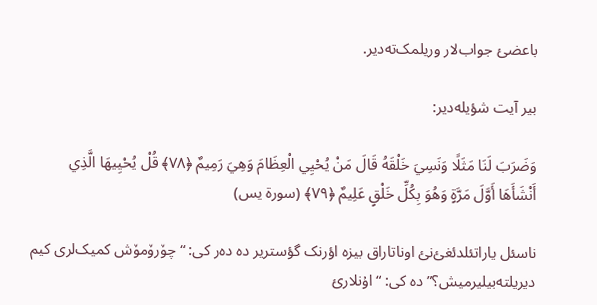باعضئ جواب‌لار وریلمک‌تەدیر.

بیر آیت شؤیلەدیر:

وَضَرَبَ لَنَا مَثَلًا وَنَسِيَ خَلْقَهُ قَالَ مَنْ يُحْيِي الْعِظَامَ وَهِيَ رَمِيمٌ ﴿۷۸﴾ قُلْ يُحْيِيهَا الَّذِي أَنْشَأَهَا أَوَّلَ مَرَّةٍ وَهُوَ بِكُلِّ خَلْقٍ عَلِيمٌ ﴿۷۹﴾ (سورة یس)

ناسئل یاراتئلدئغئ‌نئ اوناتاراق بیزە اؤرنک گؤستریر دە دەر کی: “چۆرۆمۆش کمیک‌لری کیم دیریلتەبیلیرمیش؟” دە کی: “اۇنلارئ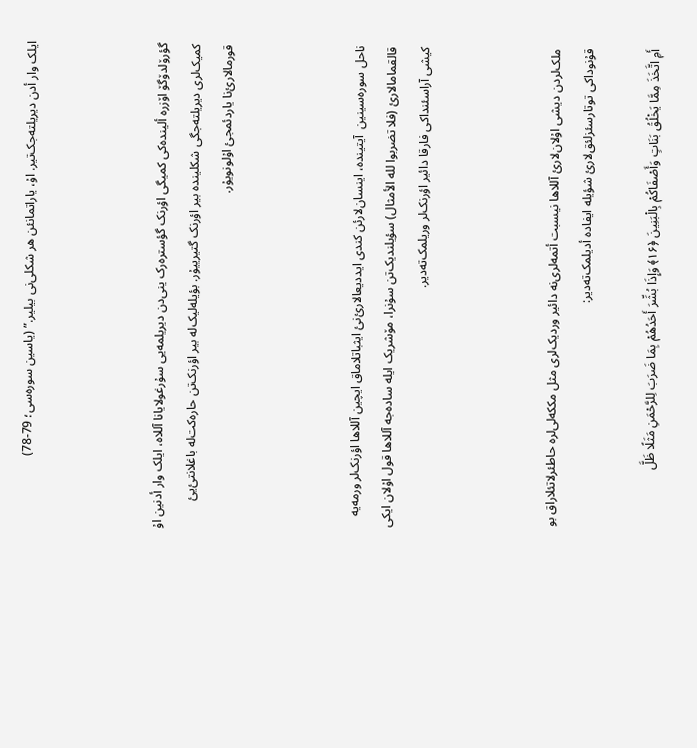ایلک وار أدن دیریلتەجک‌تیر. اۇ، یاراتمانئن هر شکلی‌نی بیلیر.” (یاسین سورەسی؛ 79-78)



گؤرۆلدۆگۆ اۆزرە ألیندەکی کمیگی اؤرنک گؤسترەرک ینی‌دن دیریلمەیی سۇرغولایانا آللاە، ایلک وار أدنین اۇ کمیک‌لری دیریلتەجگی شکلیندە بیر اؤرنک گتیرییۇر. بؤیلەلیک‌لە بیر اؤرنک‌تن حارەکت‌لە باغلانتئ‌یئ قورمالارئ‌نا یاردئمجئ اۇلونویۇر.



ناحل سورەسینین  آیتیندە، اینسان‌لارئن کندی ایددیعالارئ‌نئ ایثباتلاماق ایچین آللاها اؤرنک‌لر ورمەیە قالقمامالارئ (فلا تضربوا للە الأمثال) سؤیلندیک‌تن سۇنرا، مۆشریک ایلە سادەجە آللاها قول اۇلان ایکی کیشی آراسئنداکی فارقا دائیر اؤرنک‌لر وریلمک‌تەدیر.



ملک‌لردن دیشی اۇلان‌لارئ آللاها نیسبت أتمەلری‌نە دائیر وردیک‌لری مثل مککەلی‌لرە حاطئرلاتئلاراق بو قۇنوداکی توتارسئزلئق‌لارئ شؤیلە ایفادە أدیلمک‌تەدیر:

أَمِ اتَّخَذَ مِمَّا يَخْلُقُ بَنَاتٍ وَأَصْفَاكُمْ بِالْبَنِينَ ﴿۱۶﴾ وَإِذَا بُشِّرَ أَحَدُهُمْ بِمَا ضَرَبَ لِلرَّحْمَنِ مَثَلًا ظَلَّ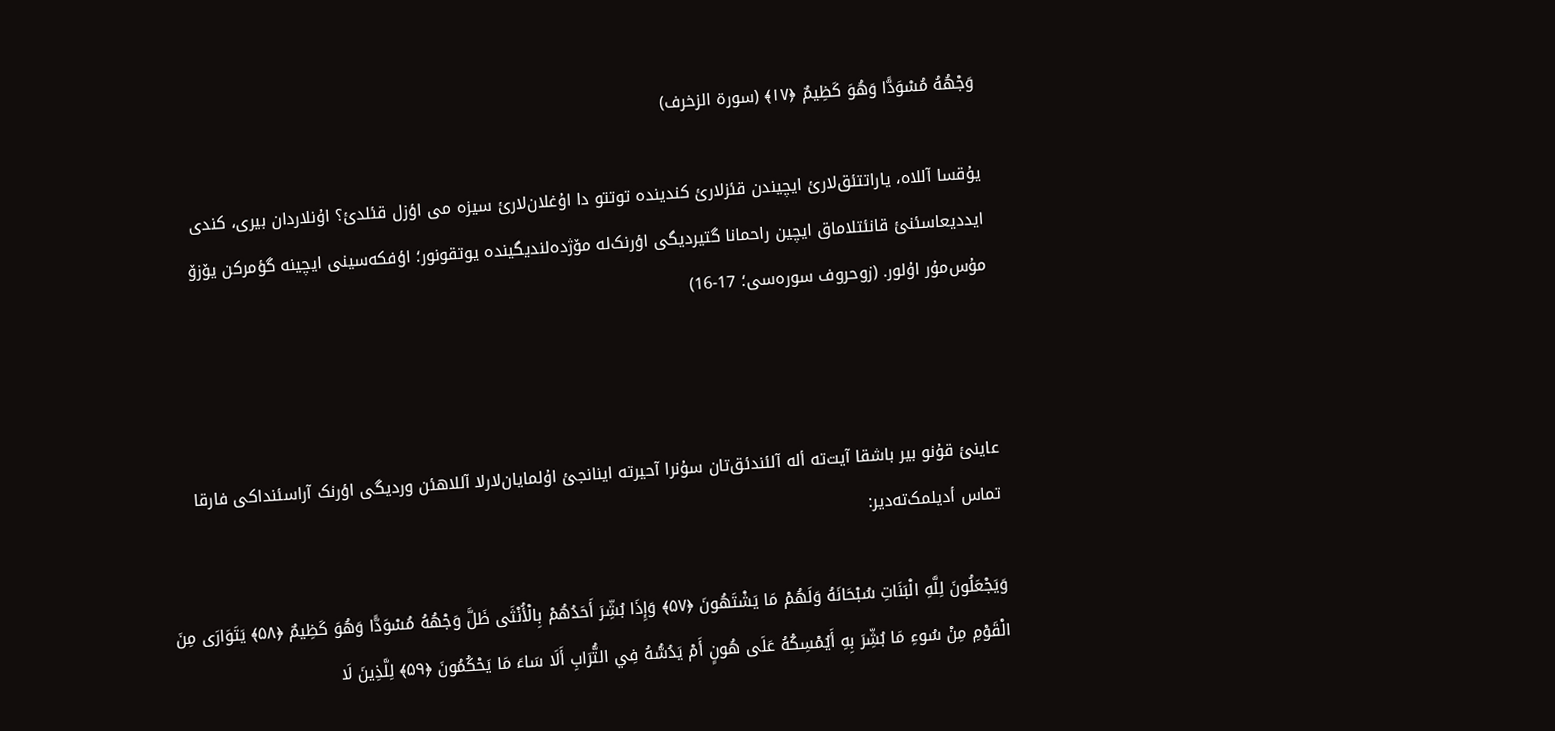وَجْهُهُ مُسْوَدًّا وَهُوَ كَظِيمٌ ﴿۱۷﴾ (سورة الزخرف)

یۇقسا آللاە، یاراتتئق‌لارئ ایچیندن قئزلارئ کندیندە توتتو دا اۇغلان‌لارئ سیزە می اؤزل قئلدئ؟ اۇنلاردان بیری، کندی ایددیعاسئنئ قانئتلاماق ایچین راحمانا گتیردیگی اؤرنک‌لە مۆژدەلندیگیندە یوتقونور؛ اؤفکەسینی ایچینە گؤمرکن یۆزۆ مۇس‌مۇر اۇلور. (زوحروف سورەسی؛ 17-16)



عاینئ قۇنو بیر باشقا آیت‌تە ألە آلئندئق‌تان سۇنرا آحیرتە اینانجئ اۇلمایان‌لارلا آللاهئن وردیگی اؤرنک آراسئنداکی فارقا تماس أدیلمک‌تەدیر:

وَيَجْعَلُونَ لِلَّهِ الْبَنَاتِ سُبْحَانَهُ وَلَهُمْ مَا يَشْتَهُونَ ﴿۵۷﴾ وَإِذَا بُشِّرَ أَحَدُهُمْ بِالْأُنْثَى ظَلَّ وَجْهُهُ مُسْوَدًّا وَهُوَ كَظِيمٌ ﴿۵۸﴾ يَتَوَارَى مِنَ الْقَوْمِ مِنْ سُوءِ مَا بُشِّرَ بِهِ أَيُمْسِكُهُ عَلَى هُونٍ أَمْ يَدُسُّهُ فِي التُّرَابِ أَلَا سَاءَ مَا يَحْكُمُونَ ﴿۵۹﴾ لِلَّذِينَ لَا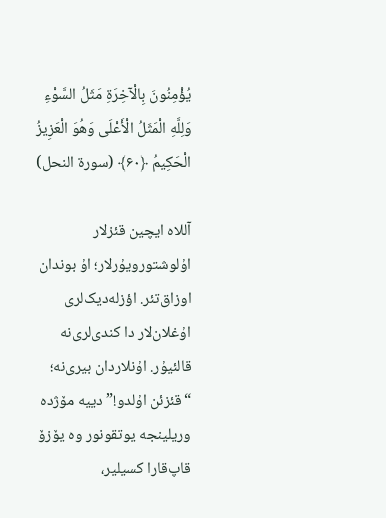يُؤْمِنُونَ بِالْآخِرَةِ مَثَلُ السَّوْءِ وَلِلَّهِ الْمَثَلُ الْأَعْلَى وَهُوَ الْعَزِيزُ الْحَكِيمُ ﴿۶۰﴾ (سورة النحل)

آللاە ایچین قئزلار اۇلوشتورویۇرلار؛ اۇ بوندان اوزاق‌تئر. اؤزلەدیک‌لری اۇغلان‌لار دا کندی‌لری‌نە قالئیۇر. اۇنلاردان بیری‌نە؛ “قئزئن اۇلدو!” دییە مۆژدە وریلینجە یوتقونور وە یۆزۆ قاپ‌قارا کسیلیر،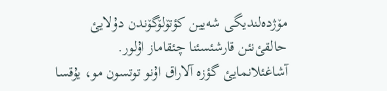مۆژدەلندیگی شەیین کؤتۆلۆگۆندن دۇلایئ حالقئ‌نئن قارشئسئنا چئقاماز اۇلور. آشاغئلانمایئ گؤزە آلاراق اۇنو توتسون مو، یۇقسا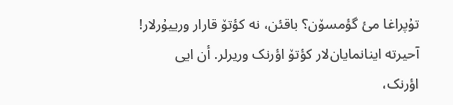تۇپراغا مئ گؤمسۆن؟ باقئن، نە کؤتۆ قارار ورییۇرلار! آحیرتە اینانمایان‌لار کؤتۆ اؤرنک وریرلر. أن ایی اؤرنک،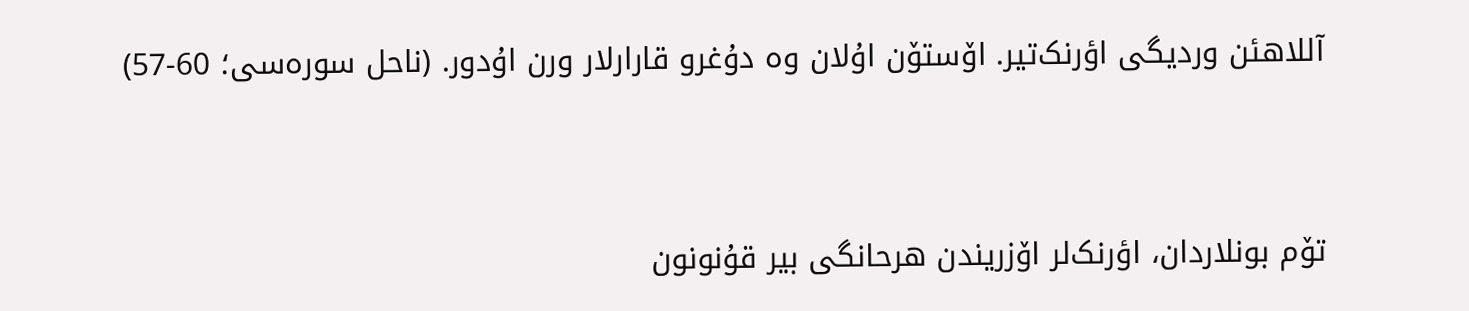آللاهئن وردیگی اؤرنک‌تیر. اۆستۆن اۇلان وە دۇغرو قارارلار ورن اۇدور. (ناحل سورەسی؛ 60-57)



تۆم بونلاردان، اؤرنک‌لر اۆزریندن هرحانگی بیر قۇنونون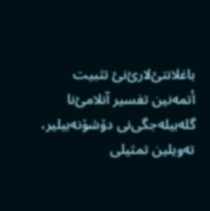باغلانتئ‌لارئ‌نئ تثبیت أتمەنین تفسیر آنلامئ‌نا گلەبیلەجگی‌نی دۆشۆنەبیلیر، تەویلین تمثیلی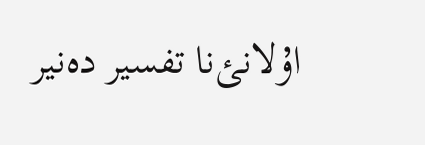اۇلانئ‌نا تفسیر دەنیر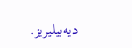دیەبیلیریز.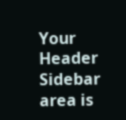Your Header Sidebar area is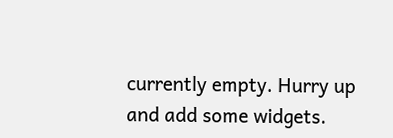currently empty. Hurry up and add some widgets.